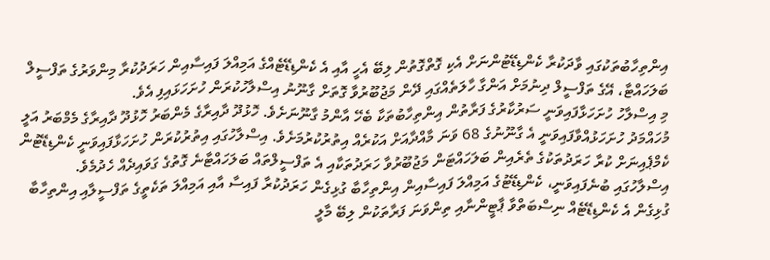އިންތިހާބުތަކުގައި ވާދަކުރާ ކެންޑިޑޭޓުންނަށް އެކި ގޮތްގޮތުން ލިބޭ އެހީ އާއި އެ ކެންޑިޑޭޓެއްގެ އަމިއްލަ ފައިސާއިން ހަރަދުކުރާ މިންވަރުގެ ތަފްސީލް ބަލަހައްޓާ، އޭގެ ތަފްސީލް ދިނުމަށް އަންގާ ހާލަތެއްގައި ދޭން މަޖުބޫރުވާ ގޮތަށް ގާނޫނު އިސްލާހުކުރަން ހުށަހަޅައިފި އެވެ.
މި އިސްލާހު ހުށަހަޅާފައިވަނީ ސަރުކާރުގެ ފަރާތުން އިންތިހާބުތަކާ ބެހޭ އާންމު ގާނޫނަށެވެ. ހޮޅުދޫ ދާއިރާގެ މެންބަރު ހޮޅުދޫ ދާއިރާގެ މެމްބަރު އަލީ މުހައްމަދު ހުށަހަޅުއްވާފައިވަނީ އެ ގާނޫނުގެ 68 ވަނަ މާއްދާއަށް އަކުރެއް އިތުރުކުރުމަށެވެ. އިސްލާހުގައި އިތުރުކުރަން ހުށަހަޅާފައިވަނީ ކެންޑިޑޭޓުން ކެމްޕެއިނަށް ކުރާ ހަރަދުތަކުގެ ތެރެއިން ބަލަހައްޓަން މަޖުބޫރުވާ ހަރަދުތަކާއި އެ ތަފްސީލްތައް ބަލަހައްޓާނެ ގޮތުގެ ގަވައިދެއް ހެދުމެވެ.
އިސްލާހުގައި ބުނެފައިވަނީ، ކެންޑިޑޭޓުގެ އަމިއްލަ ފައިސާއިން އިންތިހާބާ ގުޅިގެން ހަރަދުކުރާ ފައިސާ އާއި އަމިއްލަ ތަކެތީގެ ތަފްސީލާއި އިންތިހާބާ ގުޅިގެން އެ ކެންޑިޑޭޓެއް ނިސްބަތްވާ ޕާޓީންނާއި ތިންވަނަ ފަރާތަކުން ލިބޭ މާލީ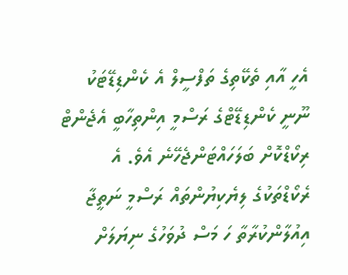އެހީ އާއި ތެކޭތިގެ ތަފްސީލް އެ ކެންޑިޑޭޓަކު ނޫނީ ކެންޑިޑޭޓްގެ ރަސްމީ އިންތިހާބީ އެޖެންޓް ރިކޯޑްކޮށް ބަލަހައްޓަންޖެހޭނެ އެވެ. އެ ރެކޯޑްތަކުގެ ލިޔެކިޔުންތައް ރަސްމީ ނަތީޖާ އިއުލާންކުރާތާ ހަ މަސް ދުވަހުގެ ނިޔަލަށް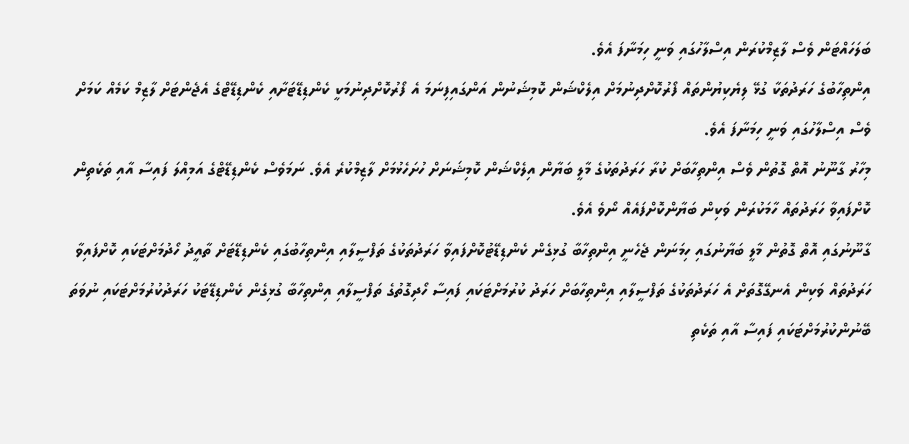ބަލަހައްޓަން ވެސް ލާޒިމްކުރަން އިސްލާހުގައި ވަނީ ހިމަނާފަ އެވެ.
އިންތިހާބުގެ ހަރަދުތަކާ ގުޅޭ ލިޔެކިޔުންތައް ފޯރުކޮށްދިނުމަށް އިލެކްޝަން ކޮމިޝަނުން އަންގައިފިނަމަ އެ ފޯރުކޮށްދިނުމަކީ ކެންޑިޑޭޓަށާއި ކެންޑިޑޭޓްގެ އެޖެންޓަށް ލާޒިމް ކަމެއް ކަމަށް ވެސް އިސްލާހުގައި ވަނީ ހިމަނާފަ އެވެ.
މިހާރު ގާނޫނު އޮތް ގޮތުން ވެސް އިންތިހާބަށް ކުރާ ހަރަދުތަކުގެ މާލީ ބަޔާން އިލެކްޝަން ކޮމިޝަނަށް ހުށަހެޅުމަށް ލާޒިމްކުރެ އެވެ. ނަމަވެސް ކެންޑިޑޭޓްގެ އަމިއްލަ ފައިސާ އާއި ތަކެތިން ކޮށްފައިވާ ހަރަދުތައް ހާމަކުރަން ވަކިން ބަޔާންކޮށްފައެއް ނޯވެ އެވެ.
ގާނޫނުގައި އޮތް ގޮތުން މާލީ ބަޔާނުގައި ހިމަނަން ޖެހެނީ އިންތިހާބާ ގުޅިގެން ކެންޑިޑޭޓުކޮށްފައިވާ ހަރަދުތަކުގެ ތަފްސީލާއި އިންތިހާބުގައި ކެންޑިޑޭޓަށް ތާއީދު ހޯދުމަށްޓަކައި ކޮށްފައިވާ ހަރަދުތައް ވަކިން އެނގޭގޮތަށް އެ ހަރަދުތަކުގެ ތަފްސީލާއި އިންތިހާބަށް ހަރަދު ކުރުމަށްޓަކައި ފައިސާ ހޯދިގޮތުގެ ތަފްސީލާއި އިންތިހާބާ ގުޅިގެން ކެންޑިޑޭޓަކު ހަރަދުކުރުމަށްޓަކައި ނުވަތަ ބޭނުންކުރުމަށްޓަކައި ފައިސާ އާއި ތަކެތި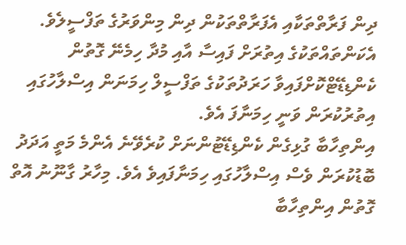ދިން ފަރާތްތަކާއި އެފަރާތްތަކުން ދިން މިންވަރުގެ ތަފްސީލެވެ.
އެކަންތައްތަކުގެ އިތުރަށް ފައިސާ އާއި މުދާ ހިމެނޭ ގޮތުން ކެންޑިޑޭޓްކޮށްފައިވާ ހަރަދުތަކުގެ ތަފްސީލް ހިމަނަން އިސްލާހުގައި އިތުރުކުރަން ވަނީ ހިމަނާފަ އެވެ.
އިންތިހާބާ ގުޅިގެން ކެންޑިޑޭޓުންނަށް ކުރެވޭނެ އެންމެ މަތީ އަދަދު ބޮޑުކުރަން ވެސް އިސްލާހުގައި ހިމަނާފައިވެ އެވެ. މިހާރު ގާނޫނު އޮތް ގޮތުން އިންތިހާބާ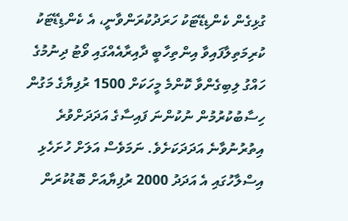ގުޅިގެން ކެންޑިޑޭޓަކު ހަރަދުކުރަންވާނީ، އެ ކެންޑިޑޭޓަކު ކުރިމަތިލާފައިވާ އިންތިހާބީ ދާއިރާއެއްގައި ވޯޓު ދިނުމުގެ ހައްގު ލިބިގެންވާ ކޮންމެ މީހަކަށް 1500 ރުފިޔާގެ މަގުން ހިސާބުކުރުމުން ނުކުންނަ ފައިސާގެ އަދަދަށްވުރެ އިތުރުނުވާނެ އަދަދަކަށެވެ. ނަމަވެސް އަލަށް ހުށަހެޅި އިސްލާހުގައި އެ އަދަދު 2000 ރުފިޔާއަށް ބޮޑުކުރަން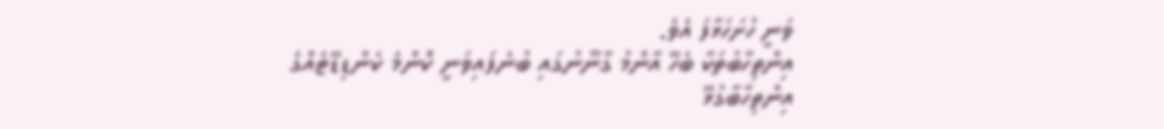ވަނީ ހުށަހަޅާފަ އެވެ.
އިންތިހާބުތަކާ ބެހޭ އާންމު ގާނޫނުގައި ބުނެފައިވަނީ ކޮންމެ ކެންޑިޑޭޓެއްގެ އިންތިހާބާގުޅޭ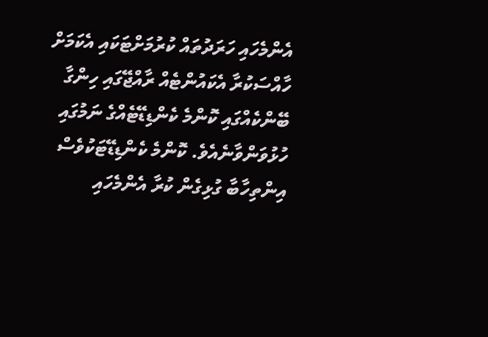އެންމެހައި ހަރަދުތައް ކުރުމަށްޓަކައި އެކަމަށް ހާއްސަކުރާ އެކައުންޓެއް ރާއްޖޭގައި ހިންގާ ބޭންކެއްގައި ކޮންމެ ކެންޑިޑޭޓެއްގެ ނަމުގައި ހުޅުވަންވާނެއެވެ. ކޮންމެ ކެންޑިޑޭޓަކުވެސް އިންތިހާބާ ގުޅިގެން ކުރާ އެންމެހައި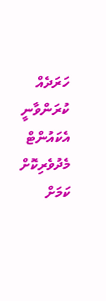ހަރަދެއް ކުރަންވާނީ އެކައުންޓް މެދުވެރިކޮށް ކަމަށް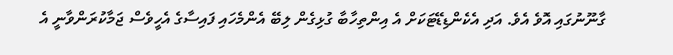ގާނޫނުގައި އޮވެ އެވެ. އަދި އެކެންޑިޑޭޓަކަށް އެ އިންތިހާބާ ގުޅިގެން ލިބޭ އެންމެހައި ފައިސާގެ އެހީވެސް ޖަމާކުރަންވާނީ އެ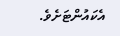އެކައުންޓަށެވެ.